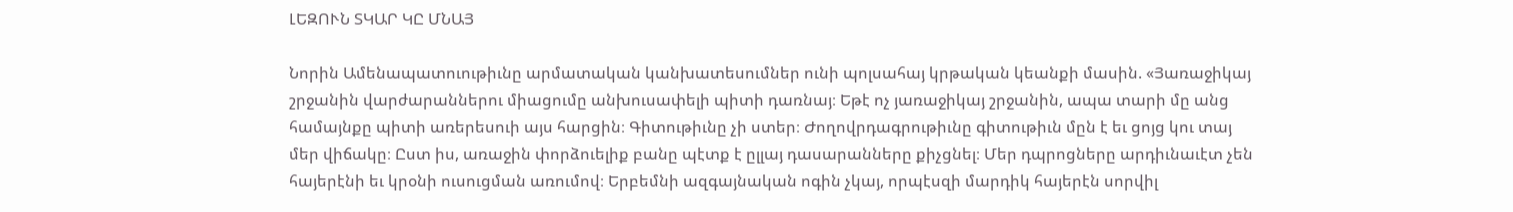ԼԵԶՈՒՆ ՏԿԱՐ ԿԸ ՄՆԱՅ

Նորին Ամենապատուութիւնը արմատական կանխատեսումներ ունի պոլսահայ կրթական կեանքի մասին. «Յառաջիկայ շրջանին վարժարաններու միացումը անխուսափելի պիտի դառնայ։ Եթէ ոչ յառաջիկայ շրջանին, ապա տարի մը անց համայնքը պիտի առերեսուի այս հարցին։ Գիտութիւնը չի ստեր։ Ժողովրդագրութիւնը գիտութիւն մըն է եւ ցոյց կու տայ մեր վիճակը։ Ըստ իս, առաջին փորձուելիք բանը պէտք է ըլլայ դասարանները քիչցնել։ Մեր դպրոցները արդիւնաւէտ չեն հայերէնի եւ կրօնի ուսուցման առումով։ Երբեմնի ազգայնական ոգին չկայ, որպէսզի մարդիկ հայերէն սորվիլ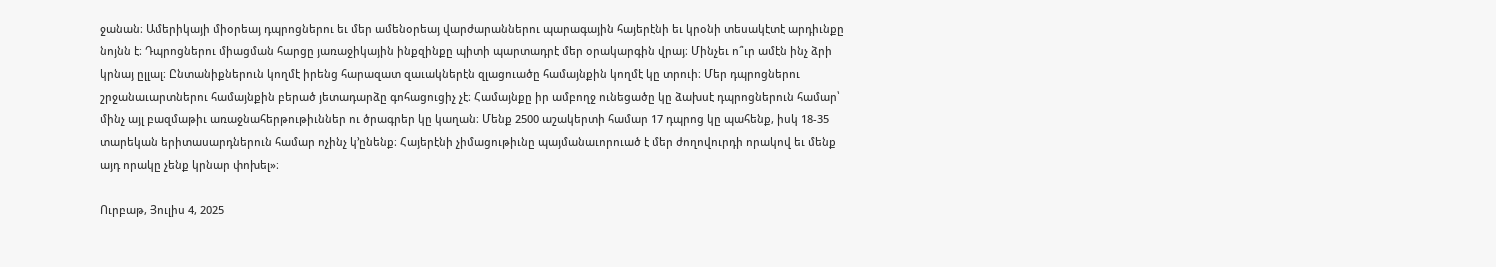ջանան։ Ամերիկայի միօրեայ դպրոցներու եւ մեր ամենօրեայ վարժարաններու պարագային հայերէնի եւ կրօնի տեսակէտէ արդիւնքը նոյնն է։ Դպրոցներու միացման հարցը յառաջիկային ինքզինքը պիտի պարտադրէ մեր օրակարգին վրայ։ Մինչեւ ո՞ւր ամէն ինչ ձրի կրնայ ըլլալ։ Ընտանիքներուն կողմէ իրենց հարազատ զաւակներէն զլացուածը համայնքին կողմէ կը տրուի։ Մեր դպրոցներու շրջանաւարտներու համայնքին բերած յետադարձը գոհացուցիչ չէ։ Համայնքը իր ամբողջ ունեցածը կը ձախսէ դպրոցներուն համար՝ մինչ այլ բազմաթիւ առաջնահերթութիւններ ու ծրագրեր կը կաղան։ Մենք 2500 աշակերտի համար 17 դպրոց կը պահենք, իսկ 18-35 տարեկան երիտասարդներուն համար ոչինչ կ՚ընենք։ Հայերէնի չիմացութիւնը պայմանաւորուած է մեր ժողովուրդի որակով եւ մենք այդ որակը չենք կրնար փոխել»։

Ուրբաթ, Յուլիս 4, 2025